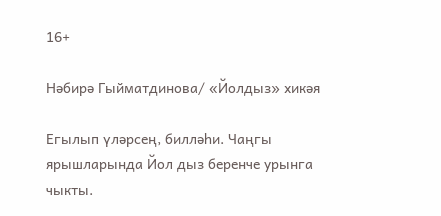16+

Нәбирә Гыйматдинова/ «Йолдыз» хикәя

Егылып үләрсең, билләһи. Чаңгы ярышларында Йол дыз беренче урынга чыкты.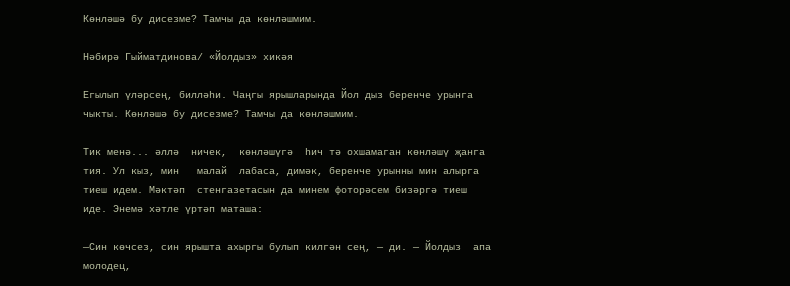Көнләшә бу дисезме? Тамчы да көнләшмим.

Нәбирә Гыйматдинова/ «Йолдыз» хикәя

Егылып үләрсең, билләһи. Чаңгы ярышларында Йол дыз беренче урынга чыкты. Көнләшә бу дисезме? Тамчы да көнләшмим.

Тик менә... әллә  ничек,  көнләшүгә  һич тә охшамаган көнләшү җанга тия. Ул кыз, мин   малай  лабаса, димәк, беренче урынны мин алырга тиеш идем. Мәктәп  стенгазетасын да минем фоторәсем бизәргә тиеш иде. Энемә хәтле үртәп маташа:

—Син көчсез, син ярышта ахыргы булып килгән сең, — ди. — Йолдыз  апа молодец,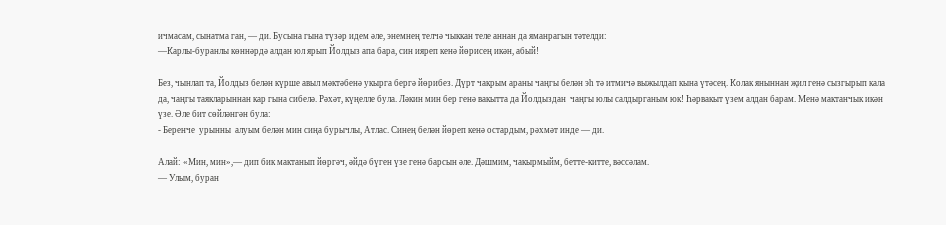ичмасам, сынатма ган, — ди. Бусына гына түзәр идем әле, энемнең телчә чыккан теле аннан да яманрагын тәтелди:
—Карлы-буранлы көннәрдә алдан юл ярып Йолдыз апа бара, син ияреп кенә йөрисең икән, абый!

Без, чынлап та, Йолдыз белән күрше авыл мәктәбенә укырга бергә йөрибез. Дүрт чакрым араны чаңгы белән эһ тә итмичә выжылдап кына үтәсең. Колак яныннан җил генә сызгырып кала да, чаңгы таякларыннан кар гына сибелә. Рәхәт, күңелле була. Ләкин мин бер генә вакытта да Йолдыздан  чаңгы юлы салдырганым юк! Һәрвакыт үзем алдан барам. Менә мактанчык икән үзе. Әле бит сөйләнгән була:
- Беренче  урынны  алуым белән мин сиңа бурычлы, Атлас. Синең белән йөреп кенә остардым, рәхмәт инде — ди.

Алай: «Мин, мин»,— дип бик мактанып йөргәч, әйдә бүген үзе генә барсын әле. Дәшмим, чакырмыйм, бетте-китте, вәссәлам.
— Улым, буран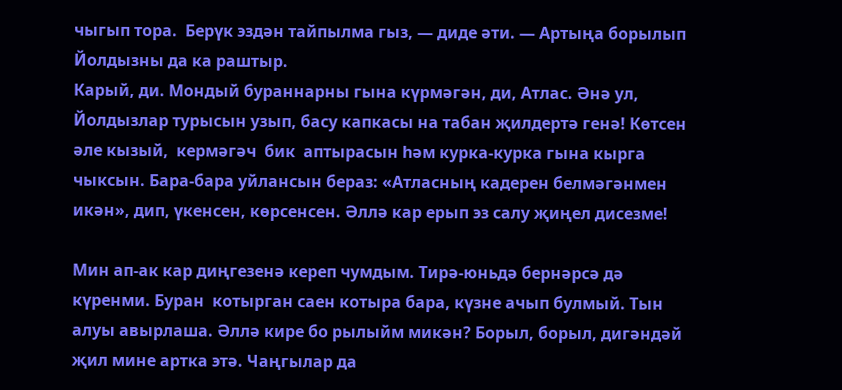чыгып тора.  Берүк эздән тайпылма гыз, — диде әти. — Артыңа борылып Йолдызны да ка раштыр.
Карый, ди. Мондый бураннарны гына күрмәгән, ди, Атлас. Әнә ул, Йолдызлар турысын узып, басу капкасы на табан җилдертә генә! Көтсен әле кызый,  кермәгәч  бик  аптырасын һәм курка-курка гына кырга чыксын. Бара-бара уйлансын бераз: «Атласның кадерен белмәгәнмен икән», дип, үкенсен, көрсенсен. Әллә кар ерып эз салу җиңел дисезме!

Мин ап-ак кар диңгезенә кереп чумдым. Тирә-юньдә бернәрсә дә күренми. Буран  котырган саен котыра бара, күзне ачып булмый. Тын алуы авырлаша. Әллә кире бо рылыйм микән? Борыл, борыл, дигәндәй җил мине артка этә. Чаңгылар да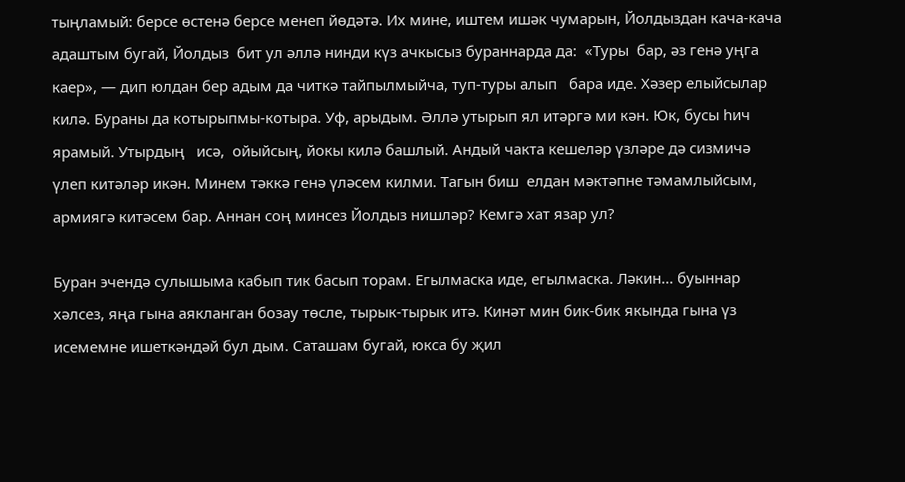тыңламый: берсе өстенә берсе менеп йөдәтә. Их мине, иштем ишәк чумарын, Йолдыздан кача-кача адаштым бугай, Йолдыз  бит ул әллә нинди күз ачкысыз бураннарда да:  «Туры  бар, әз генә уңга каер», — дип юлдан бер адым да читкә тайпылмыйча, туп-туры алып   бара иде. Хәзер елыйсылар килә. Бураны да котырыпмы-котыра. Уф, арыдым. Әллә утырып ял итәргә ми кән. Юк, бусы һич ярамый. Утырдың   исә,  ойыйсың, йокы килә башлый. Андый чакта кешеләр үзләре дә сизмичә үлеп китәләр икән. Минем тәккә генә үләсем килми. Тагын биш  елдан мәктәпне тәмамлыйсым, армиягә китәсем бар. Аннан соң минсез Йолдыз нишләр? Кемгә хат язар ул?

Буран эчендә сулышыма кабып тик басып торам. Егылмаска иде, егылмаска. Ләкин... буыннар хәлсез, яңа гына аякланган бозау төсле, тырык-тырык итә. Кинәт мин бик-бик якында гына үз исемемне ишеткәндәй бул дым. Саташам бугай, юкса бу җил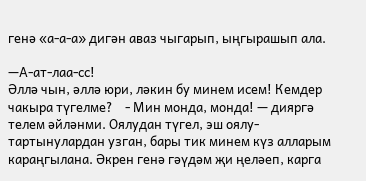генә «а-а-а» дигән аваз чыгарып, ыңгырашып ала.

—А-ат-лаа-сс!
Әллә чын, әллә юри, ләкин бу минем исем! Кемдер чакыра түгелме?    - Мин монда, монда! — дияргә телем әйләнми. Оялудан түгел, эш оялу-тартынулардан узган, бары тик минем күз алларым караңгылана. Әкрен генә гәүдәм җи ңеләеп, карга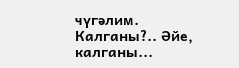чүгәлим. Калганы?.. Әйе, калганы...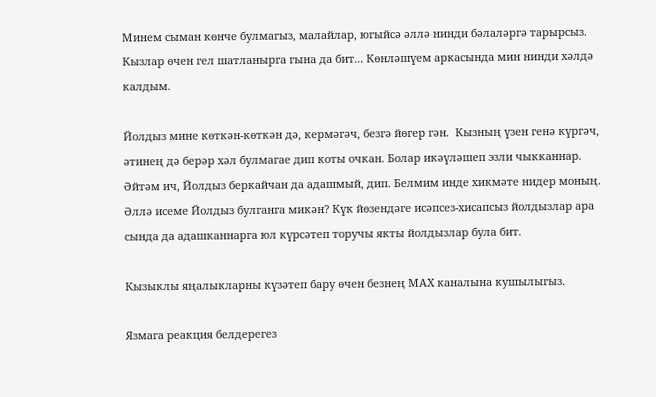Минем сыман көнче булмагыз, малайлар, югыйсә әллә нинди бәлаләргә тарырсыз. Кызлар өчен гел шатланырга гына да бит... Көнләшүем аркасында мин нинди хәлдә калдым.

Йолдыз мине көткән-көткән дә, кермәгәч, безгә йөгер гән.  Кызның үзен генә күргәч, әтинең дә берәр хәл булмагае дип коты очкан. Болар икәүләшеп эзли чыкканнар. Әйтәм ич, Йолдыз беркайчан да адашмый, дип. Белмим инде хикмәте нидер моның. Әллә исеме Йолдыз булганга микән? Күк йөзендәге исәпсез-хисапсыз йолдызлар ара сында да адашканнарга юл күрсәтеп торучы якты йолдызлар була бит.

Кызыклы яңалыкларны күзәтеп бару өчен безнең МАХ каналына кушылыгыз.

Язмага реакция белдерегез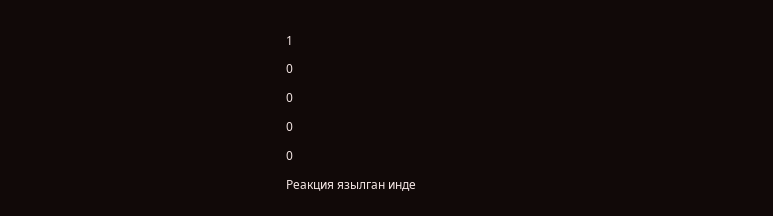1

0

0

0

0

Реакция язылган инде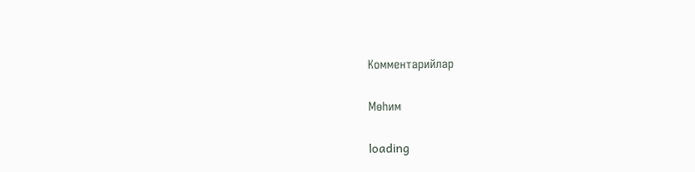Комментарийлар

Мөһим

loading